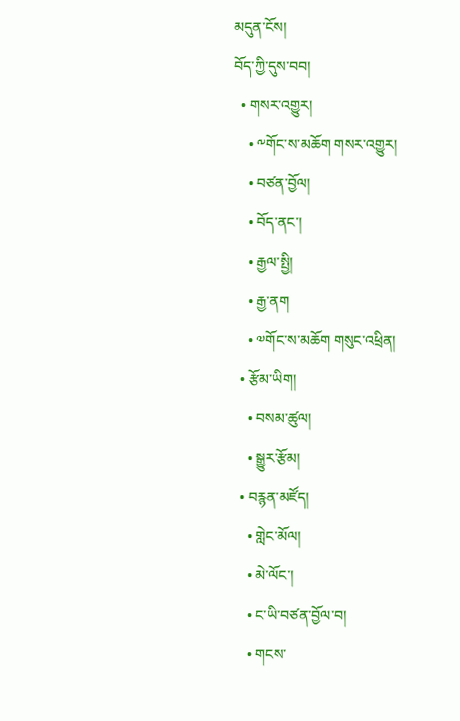མདུན་ངོས།
བོད་ཀྱི་དུས་བབ།
  • གསར་འགྱུར།
    • ༸གོང་ས་མཆོག གསར་འགྱུར།
    • བཙན་བྱོལ།
    • བོད་ནང་།
    • རྒྱལ་སྤྱི།
    • རྒྱ་ནག
    • ༧གོང་ས་མཆོག གསུང་འཕྲིན།
  • རྩོམ་ཡིག།
    • བསམ་ཚུལ།
    • སྒྱུར་རྩོམ།
  • བརྙན་མཛོད།
    • གླེང་མོལ།
    • མེ་ལོང་།
    • ང་ཡི་བཙན་བྱོལ་བ།
    • གངས་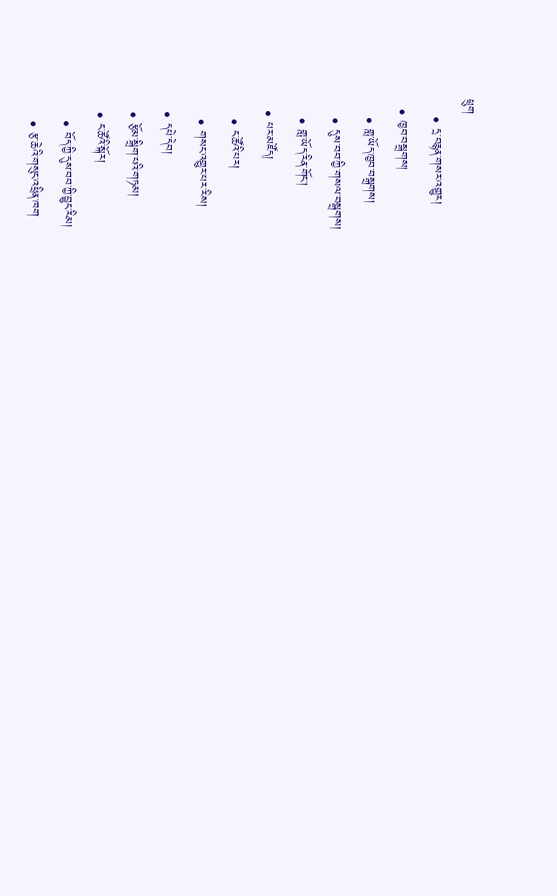ཕྲུག
    • དྲ་བརྙན་གསར་འགྱུར།
  • ཁྱབ་བསྒྲགས།
    • གླ་ཡོད་ཁྱབ་བསྒྲགས།
    • དུས་བབ་ཀྱི་གསལ་བསྒྲགས།
    • གླ་ཡོད་རིན་གོང་།
  • པར་མཛོད།
    • ང་ཚོའི་པར།
    • གསང་འགྱུར་པར་རིས།
  • དཔེ་དེབ།
  • རྩོམ་སྒྲིག་པའི་གཏམ།
  • ང་ཚོའི་སྐོར།
    • བོད་ཀྱི་དུས་བབ་ཀྱི་བྱུང་རིམ།
    • རྩ་ཆེའི་གསུང་འཕྲིན་ཁག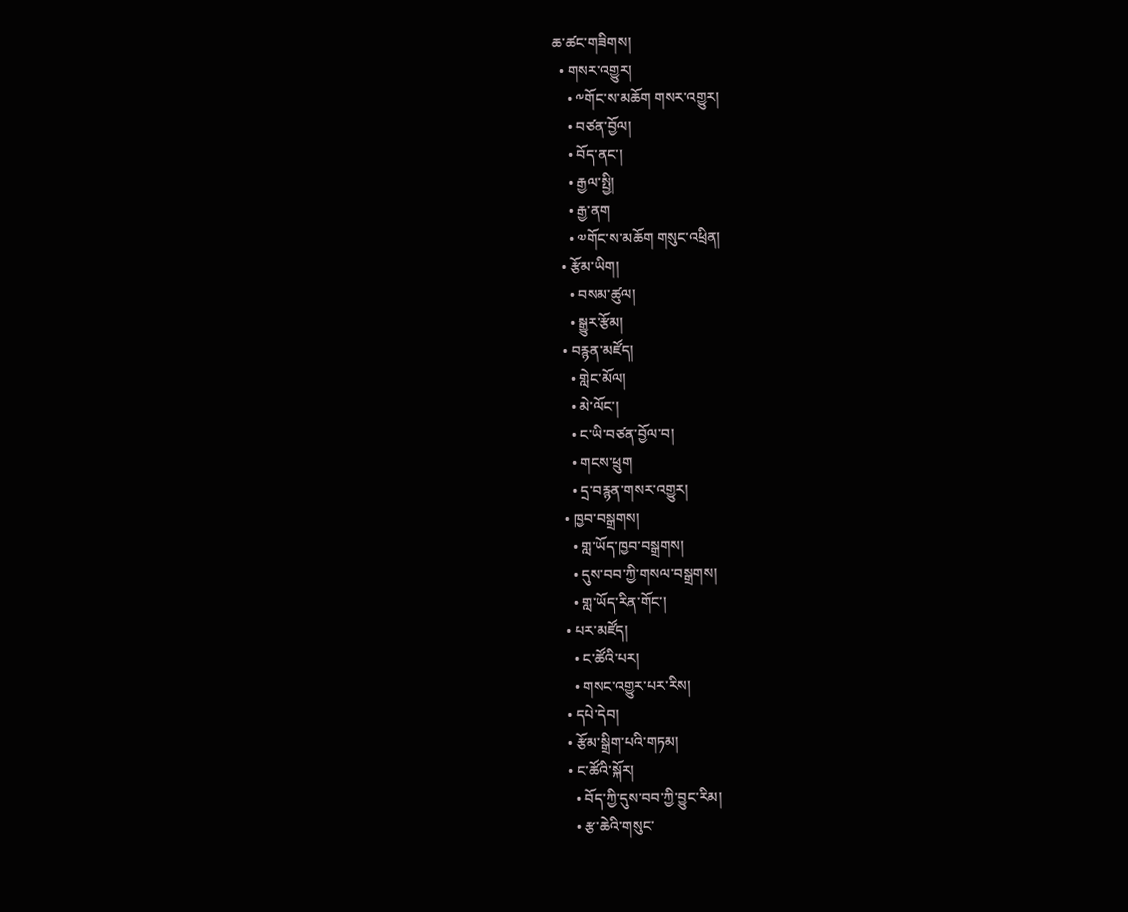ཆ་ཚང་གཟིགས།
  • གསར་འགྱུར།
    • ༸གོང་ས་མཆོག གསར་འགྱུར།
    • བཙན་བྱོལ།
    • བོད་ནང་།
    • རྒྱལ་སྤྱི།
    • རྒྱ་ནག
    • ༧གོང་ས་མཆོག གསུང་འཕྲིན།
  • རྩོམ་ཡིག།
    • བསམ་ཚུལ།
    • སྒྱུར་རྩོམ།
  • བརྙན་མཛོད།
    • གླེང་མོལ།
    • མེ་ལོང་།
    • ང་ཡི་བཙན་བྱོལ་བ།
    • གངས་ཕྲུག
    • དྲ་བརྙན་གསར་འགྱུར།
  • ཁྱབ་བསྒྲགས།
    • གླ་ཡོད་ཁྱབ་བསྒྲགས།
    • དུས་བབ་ཀྱི་གསལ་བསྒྲགས།
    • གླ་ཡོད་རིན་གོང་།
  • པར་མཛོད།
    • ང་ཚོའི་པར།
    • གསང་འགྱུར་པར་རིས།
  • དཔེ་དེབ།
  • རྩོམ་སྒྲིག་པའི་གཏམ།
  • ང་ཚོའི་སྐོར།
    • བོད་ཀྱི་དུས་བབ་ཀྱི་བྱུང་རིམ།
    • རྩ་ཆེའི་གསུང་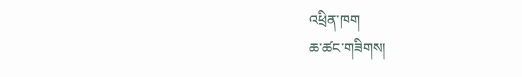འཕྲིན་ཁག
ཆ་ཚང་གཟིགས།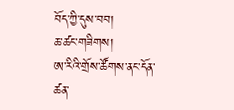བོད་ཀྱི་དུས་བབ།
ཆ་ཚང་གཟིགས།
ཨ་རིའི་གྲོས་ཚོགས་ནང་དོན་ཚན་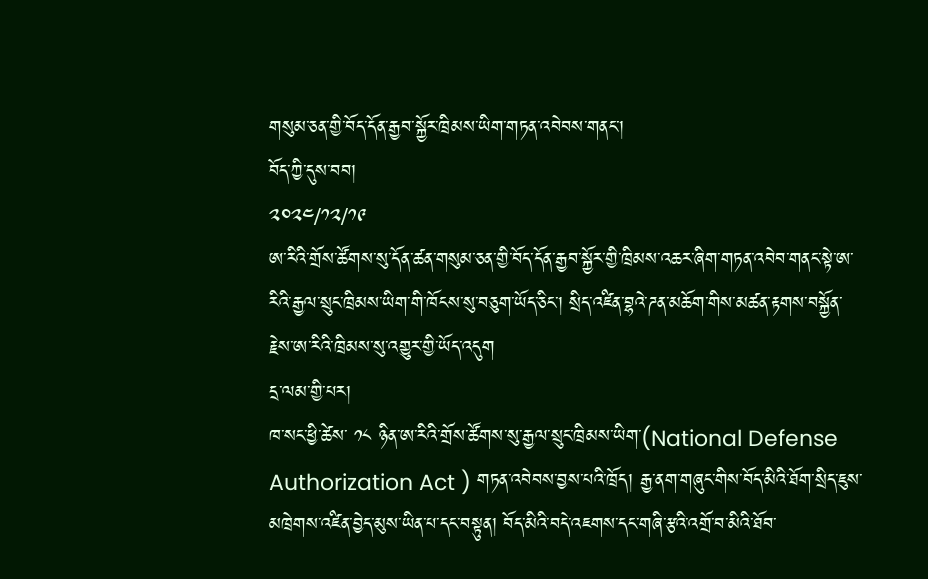གསུམ་ཅན་གྱི་བོད་དོན་རྒྱབ་སྐྱོར་ཁྲིམས་ཡིག་གཏན་འབེབས་གནང་།
བོད་ཀྱི་དུས་བབ།
༢༠༢༤/༡༢/༡༩
ཨ་རིའི་གྲོས་ཚོགས་སུ་དོན་ཚན་གསུམ་ཅན་གྱི་བོད་དོན་རྒྱབ་སྐྱོར་གྱི་ཁྲིམས་འཆར་ཞིག་གཏན་འབེབ་གནང་སྟེ་ཨ་རིའི་རྒྱལ་སྲུང་ཁྲིམས་ཡིག་གི་ཁོངས་སུ་བཅུག་ཡོད་ཅིང་། སྲིད་འཛིན་བྷའེ་ཌན་མཆོག་གིས་མཚན་རྟགས་བསྐྱོན་རྗེས་ཨ་རིའི་ཁྲིམས་སུ་འགྱུར་གྱི་ཡོད་འདུག
དྲ་ལམ་གྱི་པར།
ཁ་སང་ཕྱི་ཚེས་ ༡༨ ཉིན་ཨ་རིའི་གྲོས་ཚོགས་སུ་རྒྱལ་སྲུང་ཁྲིམས་ཡིག་(National Defense Authorization Act ) གཏན་འབེབས་བྱས་པའི་ཁྲོད། རྒྱ་ནག་གཞུང་གིས་བོད་མིའི་ཐོག་སྲིད་ཇུས་མཁྲེགས་འཛིན་བྱེད་མུས་ཡིན་པ་དང་བསྟུན། བོད་མིའི་བདེ་འཇགས་དང་གཞི་རྩའི་འགྲོ་བ་མིའི་ཐོབ་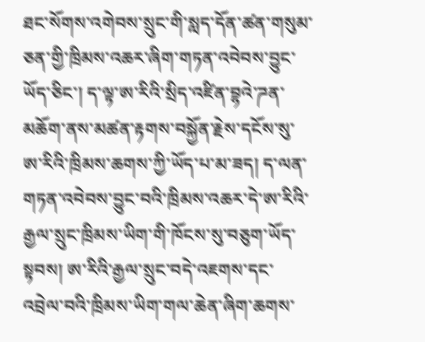ཐང་སོགས་འགེབས་སྲུང་གི་སླད་དོན་ཚན་གསུམ་ཅན་གྱི་ཁྲིམས་འཆར་ཞིག་གཏན་འབེབས་བྱུང་ཡོད་ཅིང་། ད་ལྟ་ཨ་རིའི་སྲིད་འཛིན་བྷའེ་ཌན་མཆོག་ནས་མཚན་རྟགས་བསྐྱོན་རྗེས་དངོས་སུ་ཨ་རིའི་ཁྲིམས་ཆགས་ཀྱི་ཡོད་པ་མ་ཟད། ད་ལན་གཏན་འབེབས་བྱུང་བའི་ཁྲིམས་འཆར་དེ་ཨ་རིའི་རྒྱལ་སྲུང་ཁྲིམས་ཡིག་གི་ཁོངས་སུ་བཅུག་ཡོད་སྟབས། ཨ་རིའི་རྒྱལ་སྲུང་བདེ་འཇགས་དང་འབྲེལ་བའི་ཁྲིམས་ཡིག་གལ་ཆེན་ཞིག་ཆགས་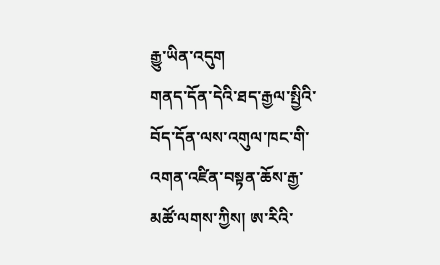རྒྱུ་ཡིན་འདུག
གནད་དོན་དེའི་ཐད་རྒྱལ་སྤྱིའི་བོད་དོན་ལས་འགུལ་ཁང་གི་འགན་འཛིན་བསྟན་ཆོས་རྒྱ་མཚོ་ལགས་ཀྱིས། ཨ་རིའི་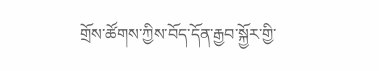གྲོས་ཚོགས་ཀྱིས་བོད་དོན་རྒྱབ་སྐྱོར་གྱི་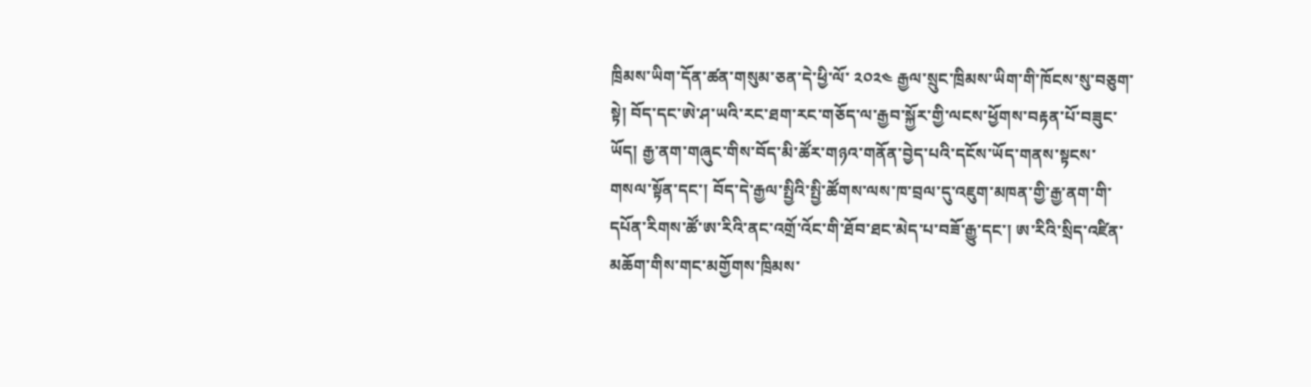ཁྲིམས་ཡིག་དོན་ཚན་གསུམ་ཅན་དེ་ཕྱི་ལོ་ ༢༠༢༤ རྒྱལ་སྲུང་ཁྲིམས་ཡིག་གི་ཁོངས་སུ་བཅུག་སྟེ། བོད་དང་ཨེ་ཤ་ཡའི་རང་ཐག་རང་གཅོད་ལ་རྒྱབ་སྐྱོར་གྱི་ལངས་ཕྱོགས་བརྟན་པོ་བཟུང་ཡོད། རྒྱ་ནག་གཞུང་གིས་བོད་མི་ཚོར་གཉའ་གནོན་བྱེད་པའི་དངོས་ཡོད་གནས་སྟངས་གསལ་སྟོན་དང་། བོད་དེ་རྒྱལ་སྤྱིའི་སྤྱི་ཚོགས་ལས་ཁ་བྲལ་དུ་འཇུག་མཁན་གྱི་རྒྱ་ནག་གི་དཔོན་རིགས་ཚོ་ཨ་རིའི་ནང་འགྲོ་འོང་གི་ཐོབ་ཐང་མེད་པ་བཟོ་རྒྱུ་དང་། ཨ་རིའི་སྲིད་འཛིན་མཆོག་གིས་གང་མགྱོགས་ཁྲིམས་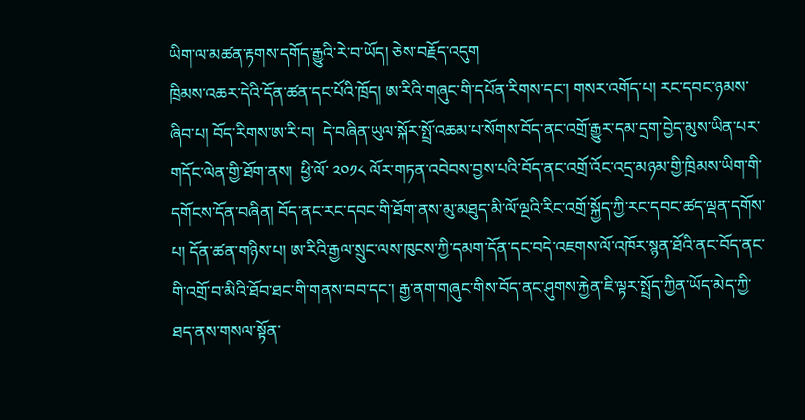ཡིག་ལ་མཚན་རྟགས་དགོད་རྒྱུའི་རེ་བ་ཡོད། ཅེས་བརྗོད་འདུག
ཁྲིམས་འཆར་དེའི་དོན་ཚན་དང་པོའི་ཁྲོད། ཨ་རིའི་གཞུང་གི་དཔོན་རིགས་དང་། གསར་འགོད་པ། རང་དབང་ཉམས་ཞིབ་པ། བོད་རིགས་ཨ་རི་བ།  དེ་བཞིན་ཡུལ་སྐོར་སྤྲོ་འཆམ་པ་སོགས་བོད་ནང་འགྲོ་རྒྱུར་དམ་དྲག་བྱེད་མུས་ཡིན་པར་གདོང་ལེན་གྱི་ཐོག་ནས།  ཕྱི་ལོ་ ༢༠༡༨ ལོར་གཏན་འབེབས་བྱས་པའི་བོད་ནང་འགྲོ་འོང་འདྲ་མཉམ་གྱི་ཁྲིམས་ཡིག་གི་དགོངས་དོན་བཞིན། བོད་ནང་རང་དབང་གི་ཐོག་ནས་མུ་མཐུད་མི་ལོ་ལྔའི་རིང་འགྲོ་སྐྱོད་ཀྱི་རང་དབང་ཚད་ལྡན་དགོས་པ། དོན་ཚན་གཉིས་པ། ཨ་རིའི་རྒྱལ་སྲུང་ལས་ཁུངས་ཀྱི་དམག་དོན་དང་བདེ་འཇགས་ལོ་འཁོར་སྙན་ཐོའི་ནང་བོད་ནང་གི་འགྲོ་བ་མིའི་ཐོབ་ཐང་གི་གནས་བབ་དང་། རྒྱ་ནག་གཞུང་གིས་བོད་ནང་ཤུགས་རྐྱེན་ཇི་ལྟར་སྤྲོད་ཀྱིན་ཡོད་མེད་ཀྱི་ཐད་ནས་གསལ་སྟོན་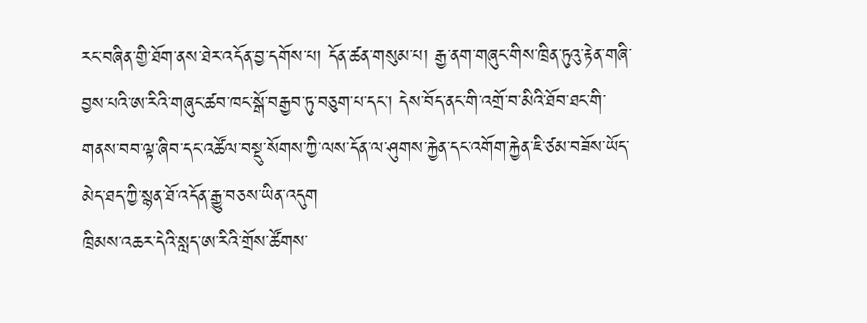རང་བཞིན་གྱི་ཐོག་ནས་ཐེར་འདོན་བྱ་དགོས་པ། དོན་ཚན་གསུམ་པ། རྒྱ་ནག་གཞུང་གིས་ཁྲིན་ཏུའུ་རྟེན་གཞི་བྱས་པའི་ཨ་རིའི་གཞུང་ཚབ་ཁང་སྒོ་བརྒྱབ་ཏུ་བཅུག་པ་དང་། དེས་བོད་ནང་གི་འགྲོ་བ་མིའི་ཐོབ་ཐང་གི་གནས་བབ་ལྟ་ཞིབ་དང་འཚོལ་བསྡུ་སོགས་ཀྱི་ལས་དོན་ལ་ཤུགས་རྐྱེན་དང་འགོག་རྐྱེན་ཇི་ཙམ་བཟོས་ཡོད་མེད་ཐད་ཀྱི་སྙན་ཐོ་འདོན་རྒྱུ་བཅས་ཡིན་འདུག
ཁྲིམས་འཆར་དེའི་སླད་ཨ་རིའི་གྲོས་ཚོགས་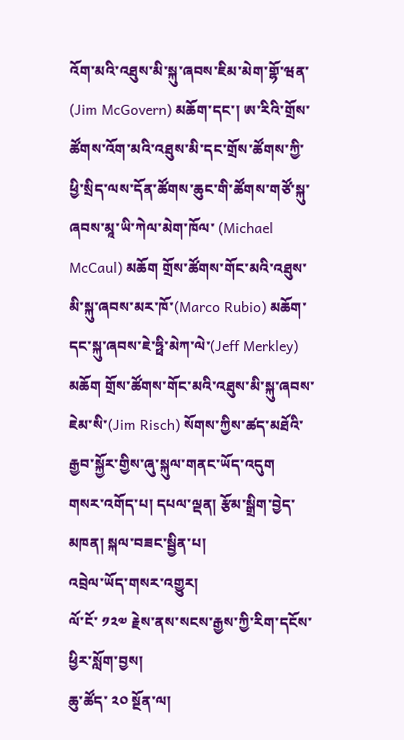འོག་མའི་འཐུས་མི་སྐུ་ཞབས་ཇིམ་མེག་གྷོ་ཝན་ (Jim McGovern) མཆོག་དང་། ཨ་རིའི་གྲོས་ཚོགས་འོག་མའི་འཐུས་མི་དང་གྲོས་ཚོགས་ཀྱི་ཕྱི་སྲིད་ལས་དོན་ཚོགས་ཆུང་གི་ཚོགས་གཙོ་སྐུ་ཞབས་མཱ་ཡི་ཀེལ་མེག་ཁོལ་ (Michael McCaul) མཆོག གྲོས་ཚོགས་གོང་མའི་འཐུས་མི་སྐུ་ཞབས་མར་ཁོ་(Marco Rubio) མཆོག་དང་སྐུ་ཞབས་ཇེ་ཧྥི་མེཀ་ལེ་(Jeff Merkley) མཆོག གྲོས་ཚོགས་གོང་མའི་འཐུས་མི་སྐུ་ཞབས་ཇེམ་སི་(Jim Risch) སོགས་ཀྱིས་ཚད་མཐོའི་རྒྱབ་སྐྱོར་གྱིས་ཞུ་སྐུལ་གནང་ཡོད་འདུག
གསར་འགོད་པ། དཔལ་ལྡན། རྩོམ་སྒྲིག་བྱེད་མཁན། སྐལ་བཟང་སྦྱིན་པ།
འབྲེལ་ཡོད་གསར་འགྱུར།
ལོ་ངོ་ ༡༢༧ རྗེས་ནས་སངས་རྒྱས་ཀྱི་རིག་དངོས་ཕྱིར་སློག་བྱས།
ཆུ་ཚོད་ ༢༠ སྔོན་ལ།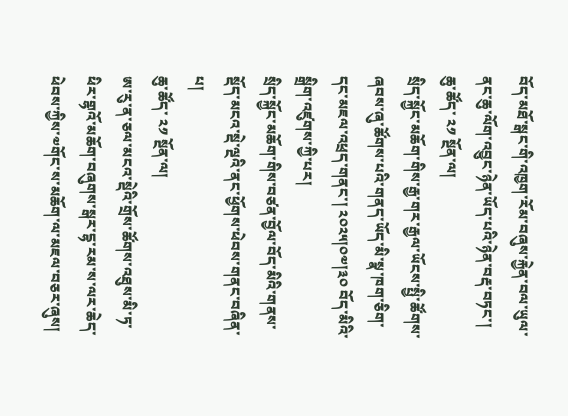བོད་མཐོ་སྒང་གི་འཁྱག་རོམ་བཞུས་རྐྱེན་བལ་ཡུལ་ནང་ཆུ་ལོག་འབྱུང་ཉེན་ཡོད་པའི་ཉེན་བརྡ་བཏང་།
ཆུ་ཚོད་ ༢༡ སྔོན་ལ།
སྲིད་སྐྱོང་མཆོག་གིས་རྒྱ་གར་རྒྱལ་ཡོངས་སྤྱི་ཚོགས་ཞབས་ཞུ་ཚོགས་པའི་གནད་ཡོད་མི་སྣ་ཁག་ཅིག་དང་མཇལ་འཕྲད་གནང་། ༢༠༢༥།༠༧།༣༠ བོད་མིའི་སྒྲིག་འཛུགས་ཀྱི་པར།
སྲིད་སྐྱོང་མཆོག་གིས་བཙན་བྱོལ་བོད་མིའི་གནས་སྡོད་མངའ་སྡེ་ལྔའི་ནང་ཕྱོགས་ཕེབས་གནང་བཞིན་པ།
ཆུ་ཚོད་ ༢༡ སྔོན་ལ།
ཨ་རུ་ན་ཅལ་མངའ་སྡེའི་གྲོས་ཚོགས་འཐུས་མི་ཏ་ཕིར་གྷའོ་མཆོག་བཞུགས་སྒར་དྷ་རམ་ས་ལར་ཆེད་ཕེབས་ཀྱིས་༧གོང་ས་མཆོག་ལ་མཇལ་བཅར་ཞུས།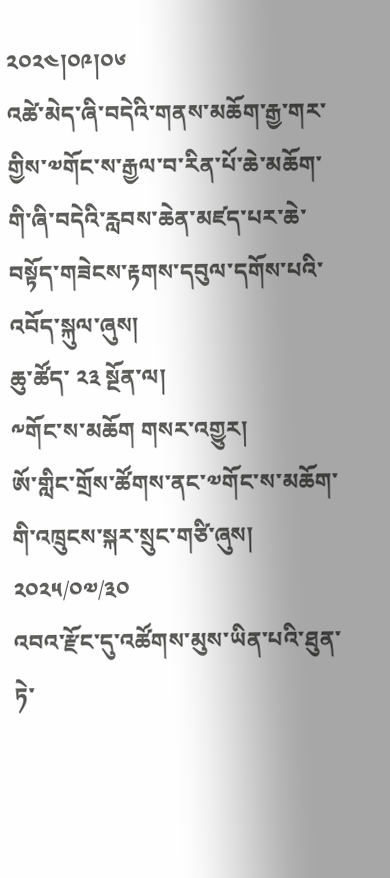༢༠༢༤།༠༩།༠༦
འཚེ་མེད་ཞི་བདེའི་གནས་མཆོག་རྒྱ་གར་གྱིས་༧གོང་ས་རྒྱལ་བ་རིན་པོ་ཆེ་མཆོག་གི་ཞི་བདེའི་རླབས་ཆེན་མཛད་པར་ཆེ་བསྟོད་གཟེངས་རྟགས་དབུལ་དགོས་པའི་འབོད་སྐུལ་ཞུས།
ཆུ་ཚོད་ ༢༣ སྔོན་ལ།
༸གོང་ས་མཆོག གསར་འགྱུར།
ཨོ་གླིང་གྲོས་ཚོགས་ནང་༧གོང་ས་མཆོག་གི་འཁྲུངས་སྐར་སྲུང་གཙི་ཞུས།
༢༠༢༥/༠༧/༣༠
འབའ་རྫོང་དུ་འཚོགས་མུས་ཡིན་པའི་ཐུན་ཏེ་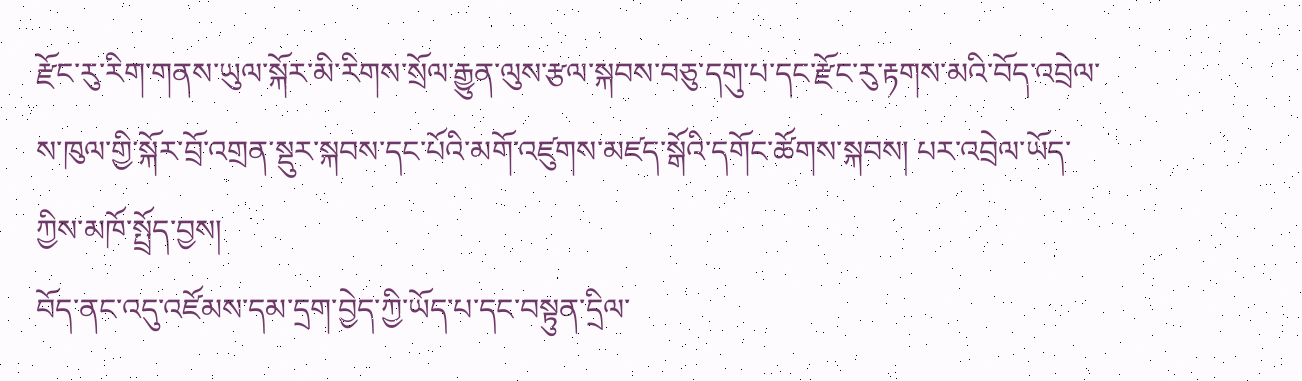རྫོང་རུ་རིག་གནས་ཡུལ་སྐོར་མི་རིགས་སྲོལ་རྒྱུན་ལུས་རྩལ་སྐབས་བཅུ་དགུ་པ་དང་རྫོང་རུ་རྟགས་མའི་བོད་འབྲེལ་ས་ཁུལ་གྱི་སྐོར་བྲོ་འགྲན་སྡུར་སྐབས་དང་པོའི་མགོ་འཛུགས་མཛད་སྒོའི་དགོང་ཚོགས་སྐབས། པར་འབྲེལ་ཡོད་ཀྱིས་མཁོ་སྤྲོད་བྱས།
བོད་ནང་འདུ་འཛོམས་དམ་དྲག་བྱེད་ཀྱི་ཡོད་པ་དང་བསྟུན་དྲིལ་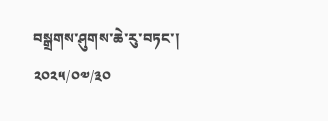བསྒྲགས་ཤུགས་ཆེ་རུ་བཏང་།
༢༠༢༥/༠༧/༣༠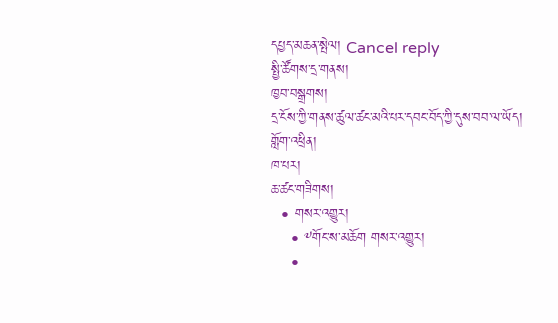དཔྱད་མཆན་སྤེལ། Cancel reply
སྤྱི་ཚོགས་དྲ་གནས།
ཁྱབ་བསྒྲགས།
དྲ་ངོས་ཀྱི་གནས་ཚུལ་ཚང་མའི་པར་དབང་བོད་ཀྱི་དུས་བབ་ལ་ཡོད།
གློག་འཕྲིན།
ཁ་པར།
ཆ་ཚང་གཟིགས།
  • གསར་འགྱུར།
    • ༸གོང་ས་མཆོག གསར་འགྱུར།
    •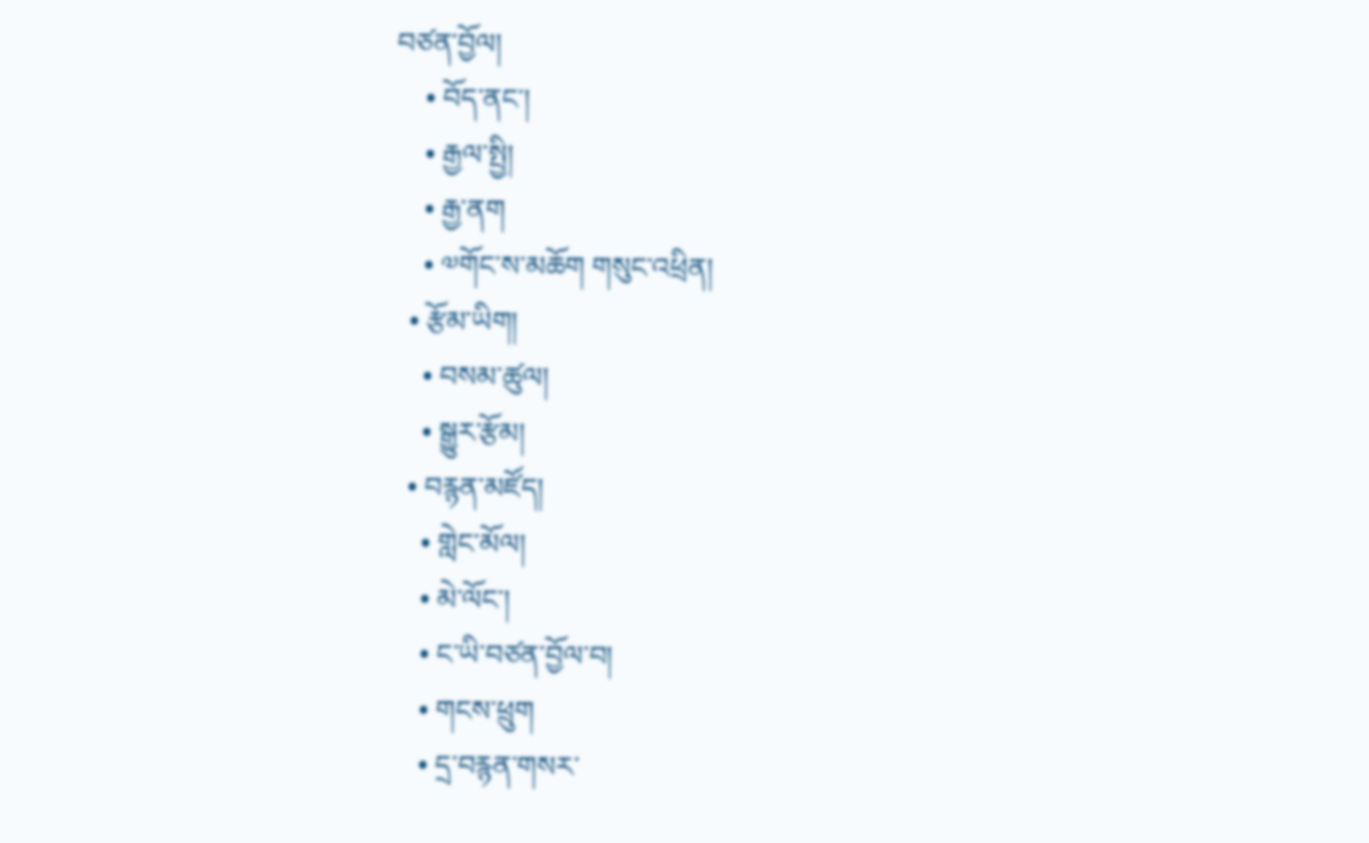བཙན་བྱོལ།
    • བོད་ནང་།
    • རྒྱལ་སྤྱི།
    • རྒྱ་ནག
    • ༧གོང་ས་མཆོག གསུང་འཕྲིན།
  • རྩོམ་ཡིག།
    • བསམ་ཚུལ།
    • སྒྱུར་རྩོམ།
  • བརྙན་མཛོད།
    • གླེང་མོལ།
    • མེ་ལོང་།
    • ང་ཡི་བཙན་བྱོལ་བ།
    • གངས་ཕྲུག
    • དྲ་བརྙན་གསར་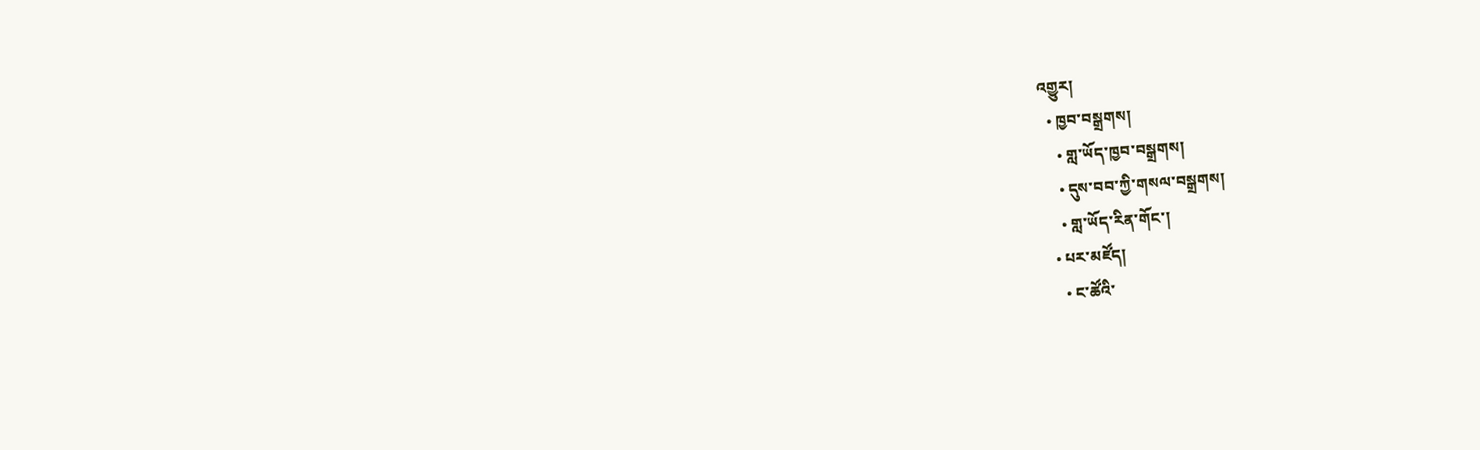འགྱུར།
  • ཁྱབ་བསྒྲགས།
    • གླ་ཡོད་ཁྱབ་བསྒྲགས།
    • དུས་བབ་ཀྱི་གསལ་བསྒྲགས།
    • གླ་ཡོད་རིན་གོང་།
  • པར་མཛོད།
    • ང་ཚོའི་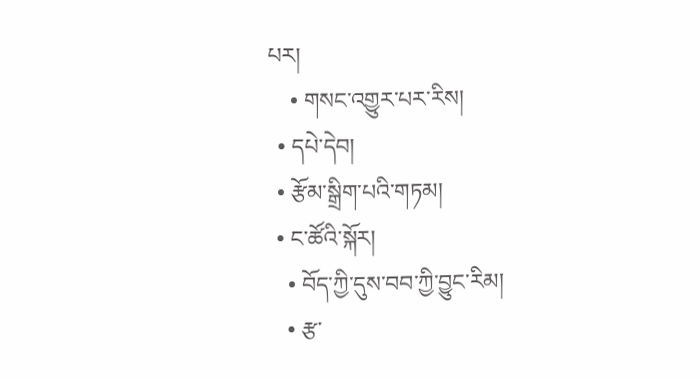པར།
    • གསང་འགྱུར་པར་རིས།
  • དཔེ་དེབ།
  • རྩོམ་སྒྲིག་པའི་གཏམ།
  • ང་ཚོའི་སྐོར།
    • བོད་ཀྱི་དུས་བབ་ཀྱི་བྱུང་རིམ།
    • རྩ་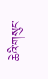ཆེའི་གསུང་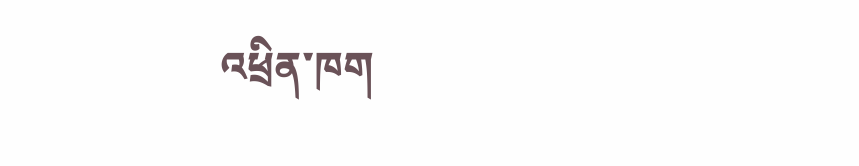འཕྲིན་ཁག